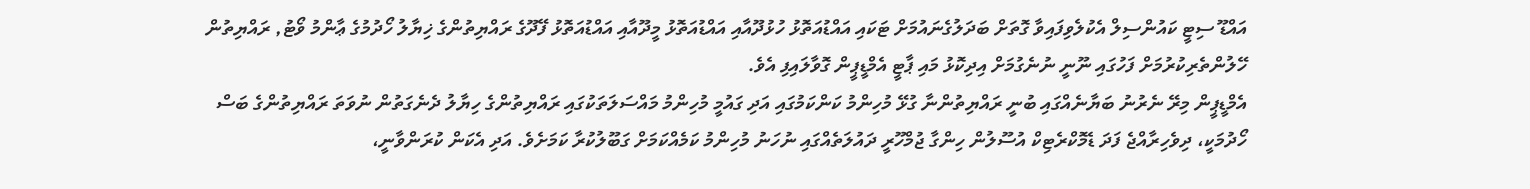އައްޑޫ ސިޓީ ކައުންސިލް އެކުލެވިފައިވާ ގޮތަށް ބަދަލުގެނައުމަށް ޓަކައި އައްޑުއަތޮޅު ހުޅުދޫއާއި އައްޑުއަތޮޅު މީދޫއާއި އައްޑުއަތޮޅު ފޭދޫގެ ރައްޔިތުންގެ ޚިޔާލު ހޯދުމުގެ ޢާންމު ވޯޓު, ރައްޔިތުން ހޭލުންތެރިކުރުމަށް ފަހުގައި ނޫނީ ނުނެގުމަށް އިދިކޮޅު މައި ޕާޓީ އެމްޑީޕީން ގޮވާލައިފި އެވެ.
އެމްޑީޕީން މިރޭ ނެރުނު ބަޔާނެއްގައި ބުނީ ރައްޔިތުންނާ ގުޅޭ މުހިންމު ކަންކަމުގައި އަދި ގައުމީ މުހިންމު މައްސަލަތަކުގައި ރައްޔިތުންގެ ހިޔާލު ދެނެގަތުން ނުވަތަ ރައްޔިތުންގެ ބަސް ހޯދުމަކީ، ދިވެހިރާއްޖެ ފަދަ ޑެމޮކްރެޓިކް އުސޫލުން ހިންގާ ޖުމްހޫރީ ދައުލަތެއްގައި ނުހަނު މުހިންމު ކަމެއްކަމަށް ގަބޫލުކުރާ ކަމަށެވެ. އަދި އެކަން ކުރަންވާނީ،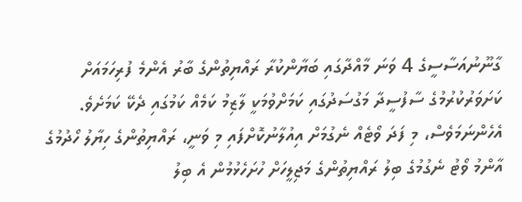ގާނޫނުއަސާސީގެ 4 ވަނަ މާއްދާގައި ބަޔާންކުރާ ރައްޔިތުންގެ ބާރު އެންމެ ފުރިހަމައަށް ކަށަވަރުކުރުމުގެ ސާފުސީދާ މަގުސަދުގައި ކަމަށްވުމަކީ ލާޒިމު ކަމެއް ކަމުގައި ދެކޭ ކަމަށެވެ.
އެހެންނަމަވެސް، މި ފަދަ ވޯޓެއް ނެގުމަށް އިއުލާނުކޮށްފައި މި ވަނީ، ރައްޔިތުންގެ ހިޔާލު ހޯދުމުގެ އާންމު ވޯޓު ނެގުމުގެ ބިލު ރައްޔިތުންގެ މަޖިލީހަށް ހުށަހެޅުމުން އެ ބިލު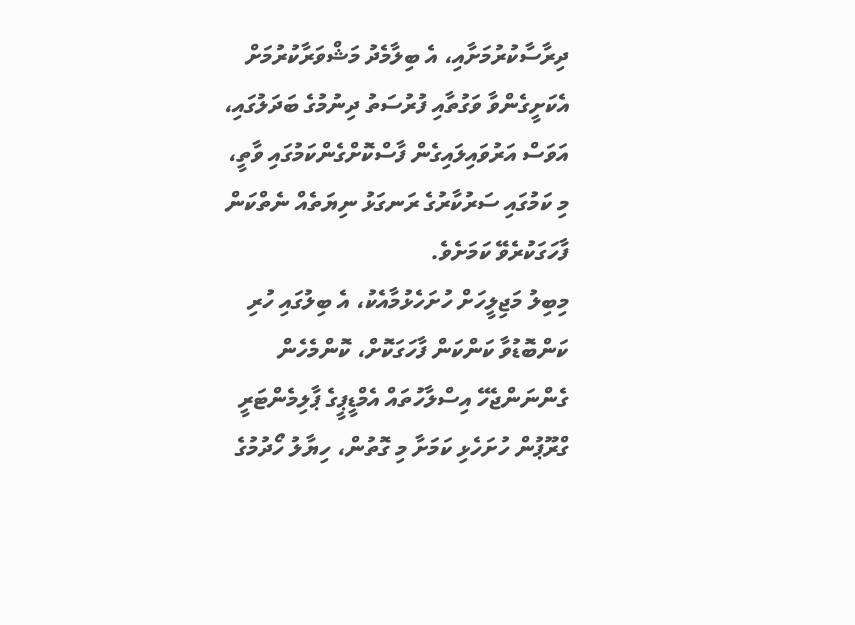ދިރާސާކުރުމަށާއި، އެ ބިލާމެދު މަޝްވަރާކުރުމަށް އެކަށީގެންވާ ވަގުތާއި ފުރުސަތު ދިނުމުގެ ބަދަލުގައި، އަވަސް އަރުވައިލައިގެން ފާސްކޮށްގެންކަމުގައި ވާތީ، މި ކަމުގައި ސަރުކާރުގެ ރަނގަޅު ނިޔަތެއް ނެތްކަން ފާހަގަކުރެވޭ ކަމަށެވެ.
މިބިލު މަޖިލީހަށް ހުށަހެޅުމާއެކު، އެ ބިލުގައި ހުރި ކަންބޮޑުވާ ކަންކަން ފާހަގަކޮށް، ކޮންމެހެން ގެންނަންޖެހޭ އިސްލާހުތައް އެމްޑީޕީގެ ޕާލިމެންޓަރީ ގްރޫޕުން ހުށަހެޅި ކަމަށާ މި ގޮތުން، ހިޔާލު ހޯދުމުގެ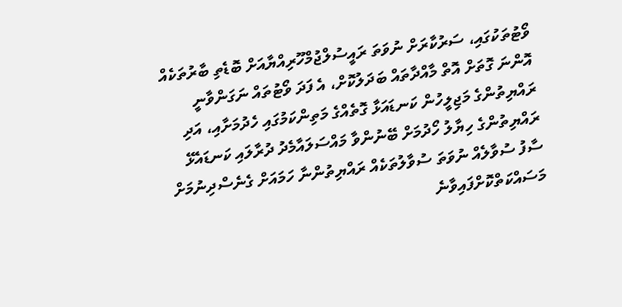ވޯޓުތަކުގައި، ސަރުކާރަށް ނުވަތަ ރައީސުލްޖުމްހޫރިއްޔާއަށް ބޮޑެތި ބާރުތަކެއް އޮންނަ ގޮތަށް އޮތް މާއްދާތައް ބަދަލުކޮށް، އެ ފަދަ ވޯޓުތައް ނަގަންވާނީ ރައްޔިތުންގެ މަޖިލީހުން ކަނޑައަޅާ ގޮތެއްގެ މަތިންކަމުގައި ހެދުމަށާއި، އަދި ރައްޔިތުންގެ ހިޔާލު ހޯދުމަށް ބޭނުންވާ މައްސަލައާމެދު ދުރާލައި ކަނޑައެޅޭ ސާފު ސުވާލެއް ނުވަތަ ސުވާލުތަކެއް ރައްޔިތުންނާ ހަމައަށް ގެނެސްދިނުމަށް މަސައްކަތްކޮށްފައިވާނެ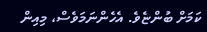ކަމަށް ބުންޏެވެ. އެހެންނަމަވެސް، މިއިން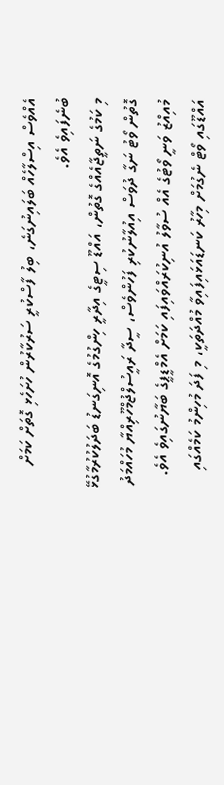އެއްވެސް އިސްލާހެއް ބަލައިނުގަނެ، ބިލު ފާސްކުރީ ސަރުކާރުން ހުށަހެޅި ގޮތަށް ކަމަށް ބުނެފައިވެ އެވެ.
މި ކަމުގެ ނަތީޖާއެއްގެ ގޮތުން، އައްޑޫ ސިޓީގެ އިދާރީ ހިންގުމުގެ އޮނިގަނޑު ބަދަލުކުރުމާގުޅޭ ގޮތުން ވޯޓު ނަގާ ދުވަސް އިއުލާނުކުރި ފަހުންވެސް، ސީދާ ރައީސުލްޖުމްހޫރިއްޔާ މުހައްމަދު މުއިއްޒު ވަނީ ވޯޓުގެ އެއް ސުވާލު އުނިކުރައްވައިފައި ކަމަށް އެމްޑީޕީގެ ބަޔާނުގައިވެ އެވެ.
އައްޑޫގައި ވޯޓް ނެގުމަށް މިހާރު ކަނޑައަޅައިފައިވާ މުއްދަތަކީ، މި ފަދަ މުހިންމު ކަމެއްގައި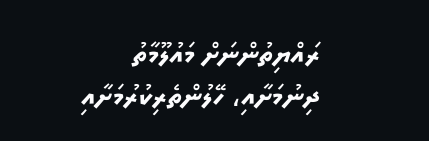ރައްޔިތުންނަށް މައުލޫމާތު ދިނުމަށާއި، ހޭލުންތެރިކުރުމަށާއި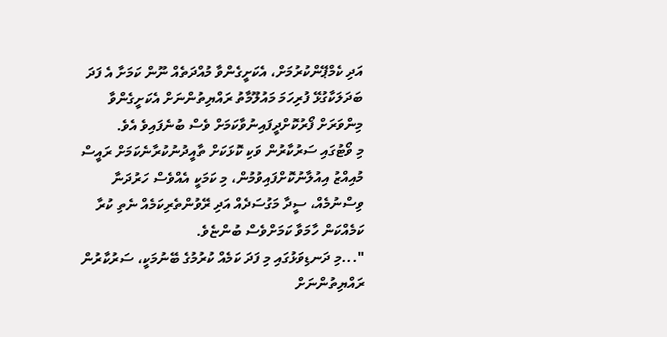އަދި ކެމްޕޭންކުރުމަށް، އެކަށީގެންވާ މުއްދަތެއް ނޫން ކަމަށާ އެ ފަދަ ބަދަލަކާގުޅޭ ފުރިހަމަ މައުލޫމާތު ރައްޔިތުންނަށް އެކަށީގެންވާ މިންވަރަށް ފޯރުކޮށްދީފައިނުވާކަމަށް ވެސް ބުނެފައިވެ އެވެ.
މި ވޯޓުގައި ސަރުކާރުން ވަކި ކޮޅަކަށް ތާއީދުނުކުރާނެކަމަށް ރައީސް މުއިއްޒު އިއުލާނުކޮށްފައިވުމުން، މި ކަމަކީ އެއްވެސް ހަރުދަނާ ވިސްނުމެއް، ސީދާ މަގުސަދެއް އަދި ރޭވުންތެރިކަމެއް ނެތި ކުރާ ކަމެއްކަން ހާމަވާ ކަމަށްވެސް ބުންޏެވެ.
"...މި ދަނޑިވަޅުގައި މި ފަދަ ކަމެއް ކުރުމުގެ ބޭނުމަކީ، ސަރުކާރުން ރައްޔިތުންނަށް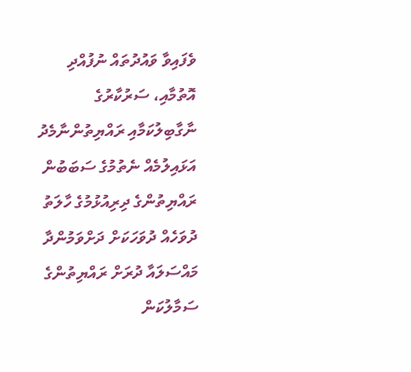ވެފައިވާ ވައުދުތައް ނުފުއްދި އޮތުމާއި، ސަރުކާރުގެ ނާގާބިލުކަމާއި ރައްޔިތުންނާމެދު އަޅައިލުމެއް ނެތުމުގެ ސަބަބުން ރައްޔިތުންގެ ދިރިއުޅުމުގެ ހާލަތު ދުވަހެއް ދުވަހަކަށް ދަށްވަމުންދާ މައްސަލައާ ދުރަށް ރައްޔިތުންގެ ސަމާލުކަން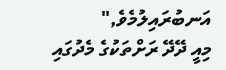އަނބުރައިލުމެވެ,"
މިއީ ދޭދޭ ރަށްތަކުގެ މެދުގައި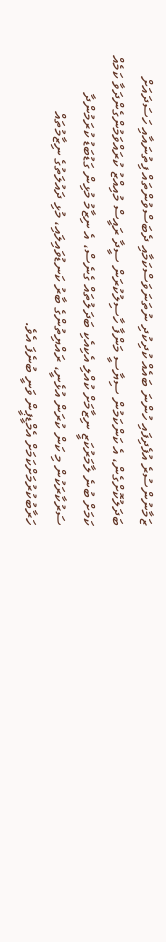ޒަމާނުންސުރެ އުފެދިފައި ހުންނަ ބައެއް ކުދިކުދި ނުތަނަވަސްކަމާއި ދެބަސްވުންތައް ފިތުނައާއި ހަސަދައަށް ބަދަލުކޮށްގެން، އެ ކަންކަމުން ސިޔާސީ މަންފާ ހާސިލުކުރަން ސީދާ ރައީސް މުއިއްޒު ކުރައްވަމުންގެންދަވާ ކަމެއް ކަމަށް ބުނެ ލާމަރުކަޒީ ނިޒާމަށް ކުއްލި އެކިއެކި ބަދަލުތައް ގެނެސް، އެ ނިޒާމު މުޅިން ގަޑުބަޑު ކުރަމުންދާ ސަރުކާރަކުން މި ކަން ކުރަން އުޅެނީ، ރައްޔިތުންގެ ބާރު ކަނޑުވައިލައި، މުޅި ދައުލަތުގެ ނިޒާމުތައް ހަރާބުކުރުމަށްކަމަށް އެމްޑީޕީން ވަނީ ބުނެފަ އެވެ.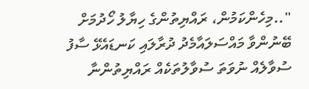"..މިހެންކަމުން، ރައްޔިތުންގެ ހިޔާލު ހޯދުމަށް ބޭނުންވާ މައްސަލައާމެދު ދުރާލައި ކަނޑައެޅޭ ސާފު ސުވާލެއް ނުވަތަ ސުވާލުތަކެއް ރައްޔިތުންނާ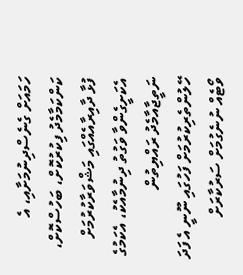ހަމައަށް ގެނެސްދިނުމަށާއި، އެ ކަންކަމާމެދު ފިކުރުކޮށް، ބަހުސްކޮށް، ފުޅާ ދާއިރާއެއްގައި މަޝްވަރާކުރުމަށް އެކަށީގެންވާ ވަގުތު ދިނުމާއެކު، އެކަމުގެ ނަތީޖާއާމެދު ރައްޔިތުން ހޭލުންތެރިކުރުމަށް ފަހުގައި ނޫނީ އެ ފަދަ ވޯޓެއް ނުނެގުމަށް ސަރުކާރަށް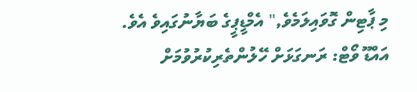މި ޕާޓިން ގޮވައިލަމެވެ," އެމްޑީޕީގެ ބަޔާނުގައިވެ އެވެ.
އައްޑޫ ވޯޓް: ރަނގަޅަށް ހޭލުންތެރިކުރުވުމަށް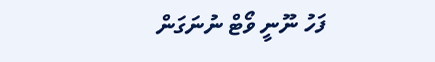ފަހު ނޫނީ ވޯޓް ނުނަގަން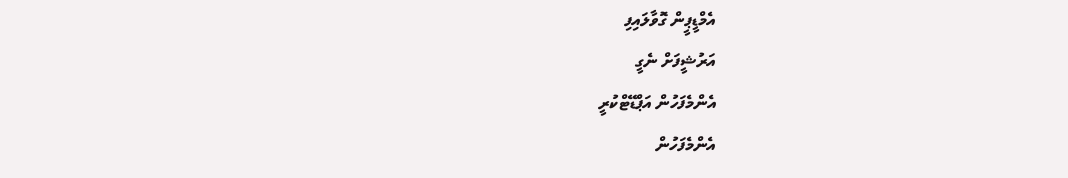އެމްޑީޕީން ގޮވާލައިފި
އަރުޝީފަށް ނެގީ
އެންމެފަހުން އަޕްޑޭޓްކުރީ
އެންމެފަހުން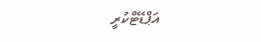އަޕްޑޭޓްކުރީ